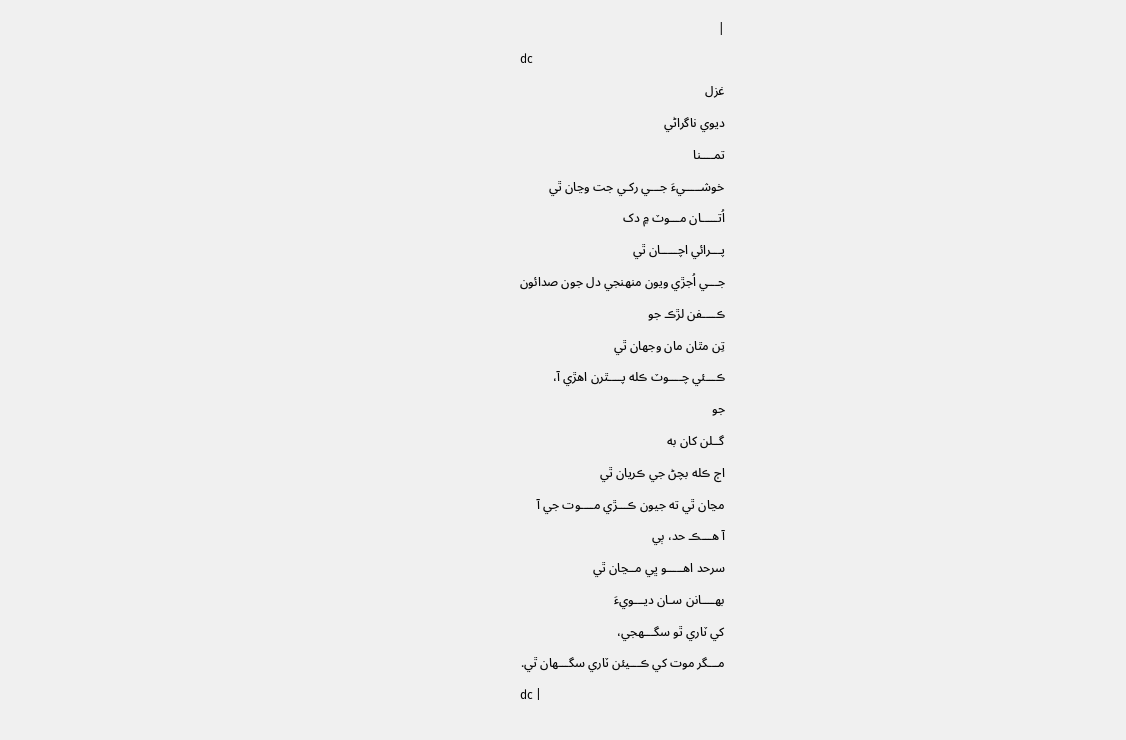|
dc
غزل
ديوي ناگراڻي
تمــــنا
خوشـــــيءَ جـــي رکـي جت وڃان ٿي
اُتـــــان مـــوٽ ۾ دک
پـــرائي اچـــــان ٿي
جـــي اُجڙي ويون منهنجي دل جون صدائون
ڪــــفن لڙڪ جو
تِن مٿان مان وجهان ٿي
ڪـــئي چــــوٽ ڪله پــــٿرن اهڙي آ،
جو
گــلن کان به
اڄ ڪله بچڻ جي ڪريان ٿي
مڃان ٿي ته جيون ڪـــڙي مــــوت جي آ
آ هـــڪ حد، ٻي
سرحد اهـــــو ڀي مــڃان ٿي
بهــــانن سـان ديـــويءَ
کي ٽاري ٿو سگـــهجي،
مـــگر موت کي ڪـــيئن ٽاري سگـــهان ٿي.
dc |